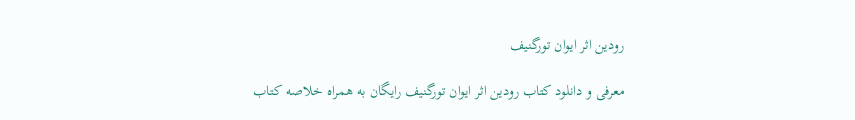رودین اثر ایوان تورگنیف

معرفی و دانلود کتاب رودین اثر ایوان تورگنیف رایگان به همراه خلاصه کتاب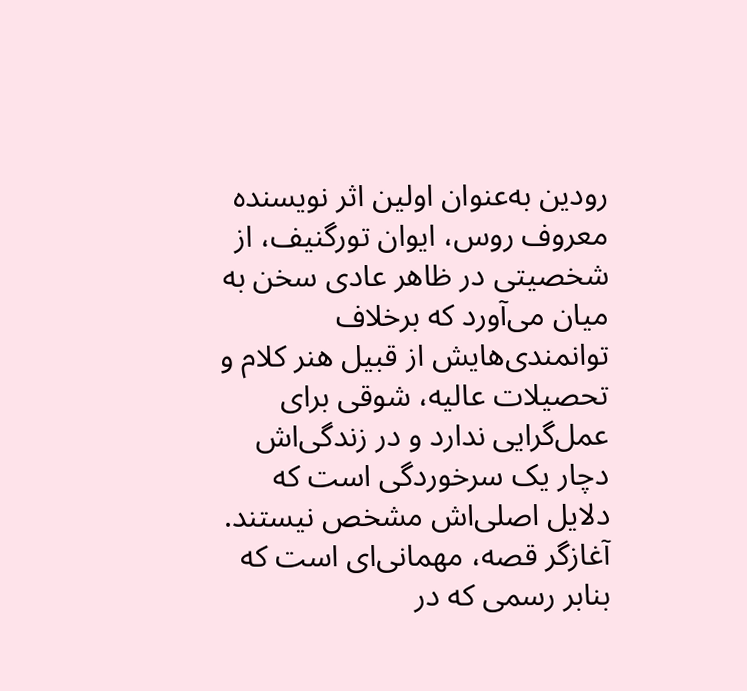رودین به‌عنوان اولین اثر نویسنده معروف روس، ایوان تورگنیف، از شخصیتی در ظاهر عادی سخن به میان می‌آورد که برخلاف توانمندی‌هایش از قبیل هنر کلام و تحصیلات عالیه، شوقی برای عمل‌گرایی ندارد و در زندگی‌اش دچار یک سرخوردگی است که دلایل اصلی‌اش مشخص نیستند. آغازگر قصه، مهمانی‌ای است که بنابر رسمی که در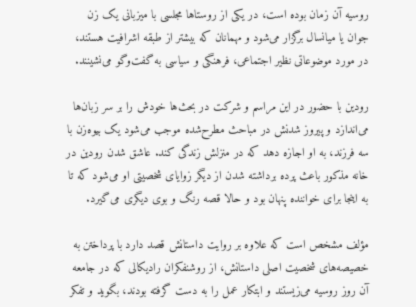روسیه آن زمان بوده است، در یکی از روستاها مجلسی با میزبانی یک زن جوان یا میانسال برگزار می‌شود و مهمانان که بیشتر از طبقه اشرافیت هستند، در مورد موضوعاتی نظیر اجتماعی، فرهنگی و سیاسی به گفت‌وگو می‌نشینند.

رودین با حضور در این مراسم و شرکت در بحث‌ها خودش را بر سر زبان‌ها می‌اندازد و پیروز شدنش در مباحث مطرح‌شده موجب می‌شود یک بیوه‌زن با سه فرزند، به او اجازه دهد که در منزلش زندگی کند. عاشق شدن رودین در خانه مذکور باعث پرده برداشته شدن از دیگر زوایای شخصیتی او می‌شود که تا به اینجا برای خواننده پنهان بود و حالا قصه رنگ و بوی دیگری می‌گیرد.

مؤلف مشخص است که علاوه بر روایت داستانش قصد دارد با پرداختن به خصیصه‌های شخصیت اصلی داستانش، از روشنفکران رادیکالی که در جامعه آن روز روسیه می‌زیستند و ابتکار عمل را به دست گرفته بودند، بگوید و تفکر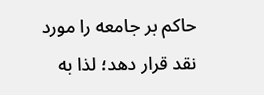حاکم بر جامعه را مورد نقد قرار دهد؛ لذا به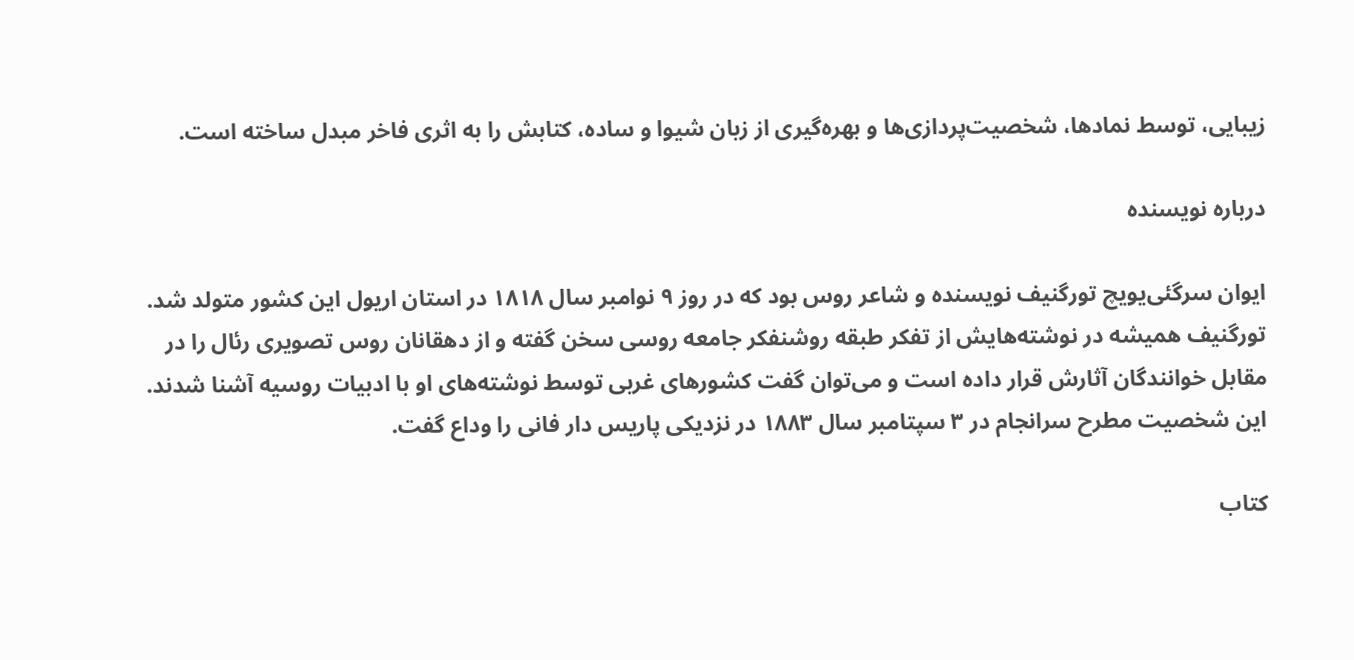زیبایی، توسط نمادها، شخصیت‌پردازی‌ها و بهره‌گیری از زبان شیوا و ساده، کتابش را به اثری فاخر مبدل ساخته است.

درباره نویسنده

ایوان سرگئی‌یویچ تورگنیف نویسنده و شاعر روس بود که در روز ۹ نوامبر سال ۱۸۱۸ در استان اریول این کشور متولد شد. تورگنیف همیشه در نوشته‌هایش از تفکر طبقه روشنفکر جامعه روسی سخن گفته و از دهقانان روس تصویری رئال را در مقابل خوانندگان آثارش قرار داده است و می‌توان گفت کشورهای غربی توسط نوشته‌های او با ادبیات روسیه آشنا شدند. این شخصیت مطرح سرانجام در ۳ سپتامبر سال ۱۸۸۳ در نزدیکی پاریس دار فانی را وداع گفت.

کتاب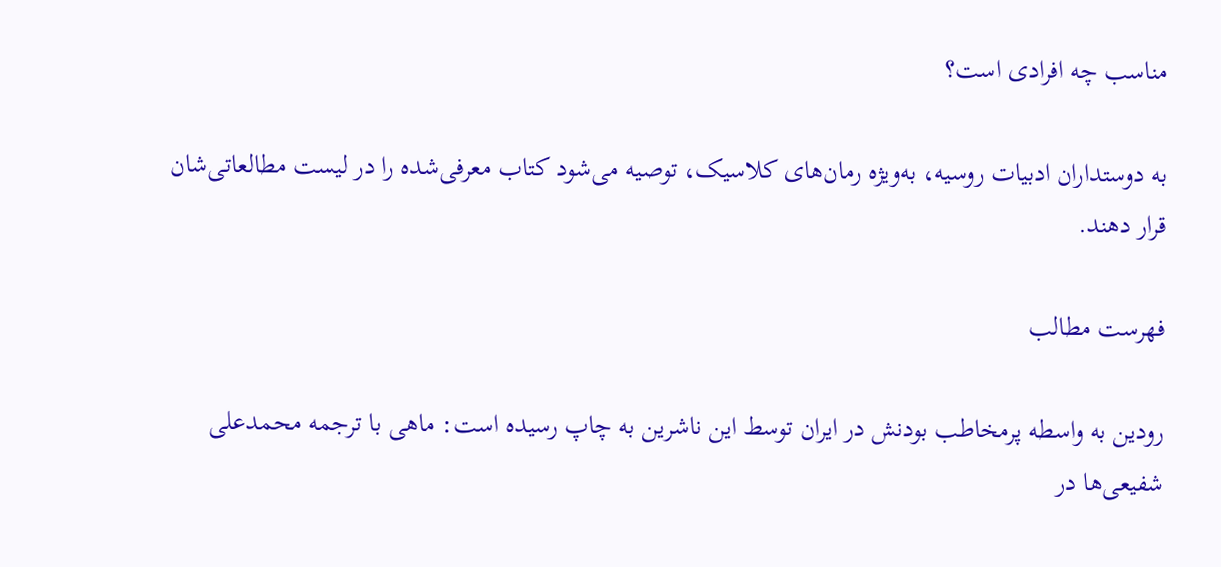مناسب چه افرادی است؟

به دوستداران ادبیات روسیه، به‌ویژه رمان‌های کلاسیک، توصیه می‌شود کتاب معرفی‌شده را در لیست مطالعاتی‌شان قرار دهند.

فهرست مطالب

رودین به واسطه پرمخاطب بودنش در ایران توسط این ناشرین به چاپ رسیده است: ماهی با ترجمه محمدعلی شفیعی‌ها در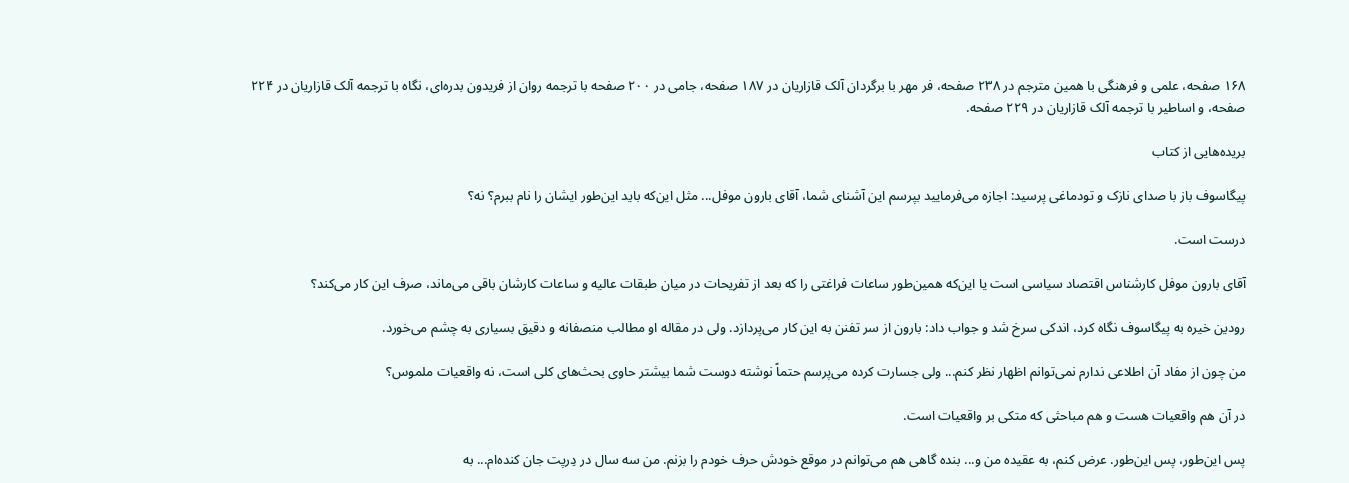۱۶۸ صفحه، علمی و فرهنگی با همین مترجم در ۲۳۸ صفحه، فر مهر با برگردان آلک قازاریان در ۱۸۷ صفحه، جامی در ۲۰۰ صفحه با ترجمه روان از فریدون بدره‌ای، نگاه با ترجمه آلک قازاریان در ۲۲۴ صفحه، و اساطیر با ترجمه آلک قازاریان در ۲۲۹ صفحه.

بریده‌هایی از کتاب

پیگاسوف باز با صدای نازک و تودماغی پرسید: اجازه می‌فرمایید بپرسم این آشنای شما، آقای بارون موفل... مثل این‌که باید این‌طور ایشان را نام ببرم؟ نه؟

درست است.

آقای بارون موفل کارشناس اقتصاد سیاسی است یا این‌که همین‌طور ساعات فراغتی را که بعد از تفریحات در میان طبقات عالیه و ساعات کارشان باقی می‌ماند، صرف این کار می‌کند؟

رودین خیره به پیگاسوف نگاه کرد، اندکی سرخ شد و جواب داد: بارون از سر تفنن به این کار می‌پردازد. ولی در مقاله او مطالب منصفانه و دقیق بسیاری به چشم می‌خورد.

من چون از مفاد آن اطلاعی ندارم نمی‌توانم اظهار نظر کنم... ولی جسارت کرده می‌پرسم حتماً نوشته دوست شما بیشتر حاوی بحث‌های کلی است، نه واقعیات ملموس؟

در آن هم واقعیات هست و هم مباحثی که متکی بر واقعیات است.

پس این‌طور، پس این‌طور. عرض کنم، به عقیده من و... بنده گاهی هم می‌توانم در موقع خودش حرف خودم را بزنم. من سه سال در دِرپت جان کنده‌ام... به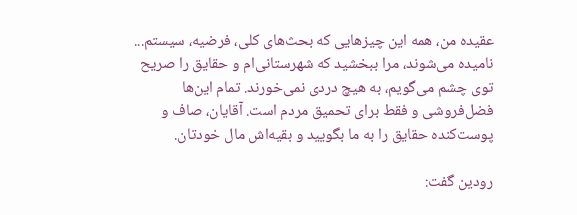عقیده من، همه این چیزهایی که بحث‌های کلی، فرضیه، سیستم... نامیده می‌شوند، مرا ببخشید که شهرستانی‌ام و حقایق را صریح توی چشم می‌گویم، به هیچ دردی نمی‌خورند. تمام این‌ها فضل‌فروشی و فقط برای تحمیق مردم است. آقایان، صاف و پوست‌کنده حقایق را به ما بگویید و بقیه‌اش مال خودتان.

رودین گفت: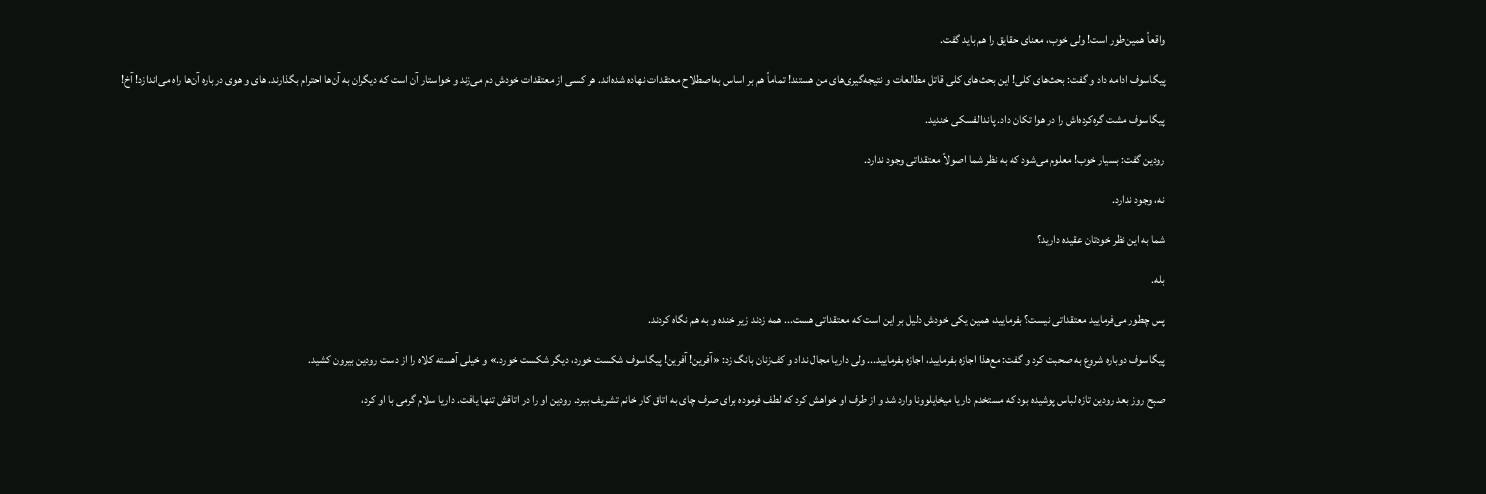واقعاً همین‌طور است! ولی خوب، معنای حقایق را هم باید گفت.

پیگاسوف ادامه داد و گفت: بحث‌های کلی! این بحث‌های کلی قاتل مطالعات و نتیجه‌گیری‌های من هستند! تماماً هم بر اساس به‌اصطلاح معتقدات نهاده شده‌اند. هر کسی از معتقدات خودش دم می‌زند و خواستار آن است که دیگران به آن‌ها احترام بگذارند. های و هوی درباره آن‌ها راه می‌اندازد! آخ!

پیگاسوف مشت گره‌کرده‌اش را در هوا تکان داد. پاندالفسکی خندید.

رودین گفت: بسیار خوب! معلوم می‌شود که به نظر شما اصولاً معتقداتی وجود ندارد.

نه، وجود ندارد.

شما به این نظر خودتان عقیده دارید؟

بله.

پس چطور می‌فرمایید معتقداتی نیست؟ بفرمایید، همین یکی خودش دلیل بر این است که معتقداتی هست... همه زدند زیر خنده و به هم نگاه کردند.

پیگاسوف دوباره شروع به صحبت کرد و گفت: مع‌هذا اجازه بفرمایید، اجازه بفرمایید... ولی داریا مجال نداد و کف‌زنان بانگ زد: «آفرین! آفرین! پیگاسوف شکست خورد، دیگر شکست خورد.» و خیلی آهسته کلاه را از دست رودین بیرون کشید.

صبح روز بعد رودین تازه لباس پوشیده بود که مستخدم داریا میخایلوونا وارد شد و از طرف او خواهش کرد که لطف فرموده برای صرف چای به اتاق کار خانم تشریف ببرد. رودین او را در اتاقش تنها یافت. داریا سلام گرمی با او کرد،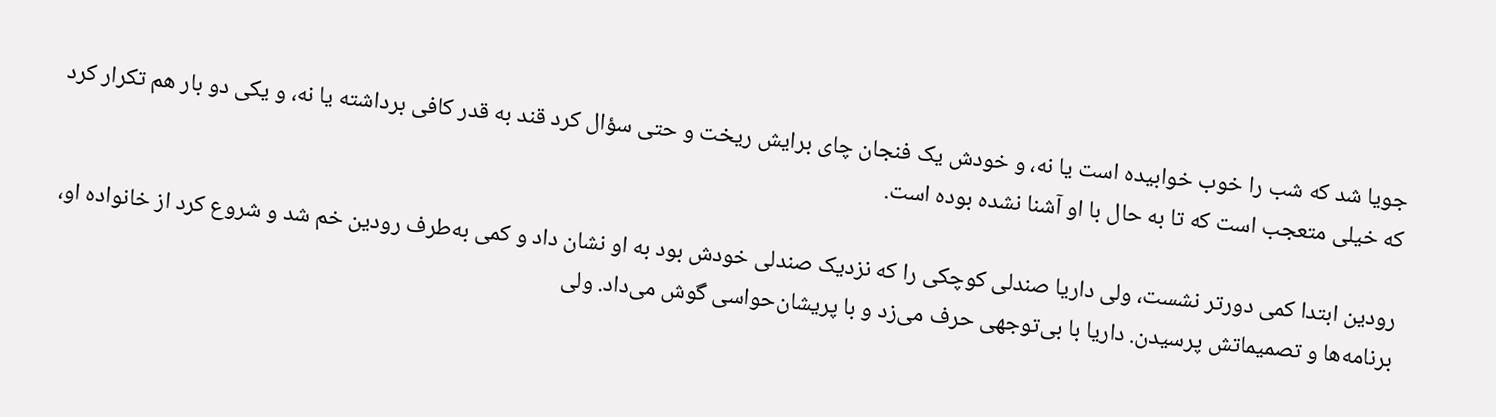جویا شد که شب را خوب خوابیده است یا نه، و خودش یک فنجان چای برایش ریخت و حتی سؤال کرد قند به قدر کافی برداشته یا نه، و یکی دو بار هم تکرار کرد که خیلی متعجب است که تا به حال با او آشنا نشده بوده است.

رودین ابتدا کمی دورتر نشست، ولی داریا صندلی کوچکی را که نزدیک صندلی خودش بود به او نشان داد و کمی به‌طرف رودین خم شد و شروع کرد از خانواده او، برنامه‌ها و تصمیماتش پرسیدن. داریا با بی‌توجهی حرف می‌زد و با پریشان‌حواسی گوش می‌داد. ولی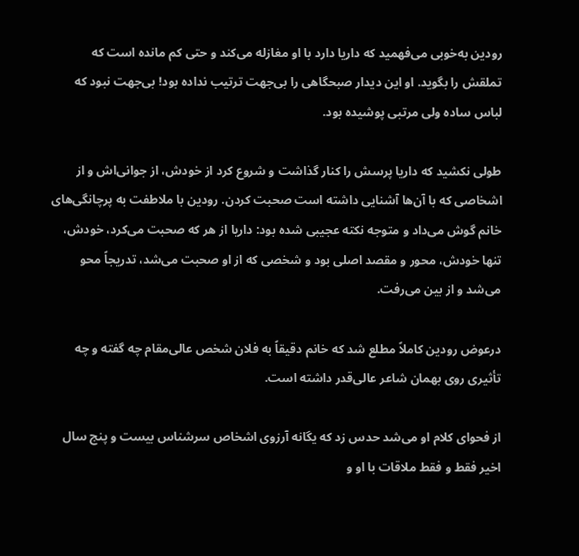رودین به‌خوبی می‌فهمید که داریا دارد با او مغازله می‌کند و حتی کم مانده است که تملقش را بگوید. او این دیدار صبحگاهی را بی‌جهت ترتیب نداده بود! بی‌جهت نبود که لباس ساده ولی مرتبی پوشیده بود.

طولی نکشید که داریا پرسش را کنار گذاشت و شروع کرد از خودش، از جوانی‌اش و از اشخاصی که با آن‌ها آشنایی داشته است صحبت کردن. رودین با ملاطفت به پرچانگی‌های خانم گوش می‌داد و متوجه نکته عجیبی شده بود: داریا از هر که صحبت می‌کرد، خودش، تنها خودش، محور و مقصد اصلی بود و شخصی که از او صحبت می‌شد، تدریجاً محو می‌شد و از بین می‌رفت.

درعوض رودین کاملاً مطلع شد که خانم دقیقاً به فلان شخص عالی‌مقام چه گفته و چه تأثیری روی بهمان شاعر عالی‌قدر داشته است.

از فحوای کلام او می‌شد حدس زد که یگانه آرزوی اشخاص سرشناس بیست و پنج سال اخیر فقط و فقط ملاقات با او و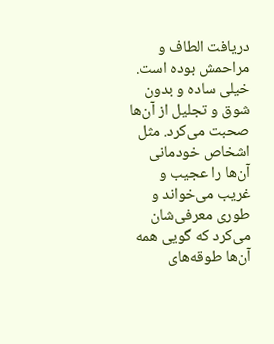دریافت الطاف و مراحمش بوده است. خیلی ساده و بدون شوق و تجلیل از آن‌ها صحبت می‌کرد. مثل اشخاص خودمانی آن‌ها را عجیب و غریب می‌خواند و طوری معرفی‌شان می‌کرد که گویی همه آن‌ها طوقه‌های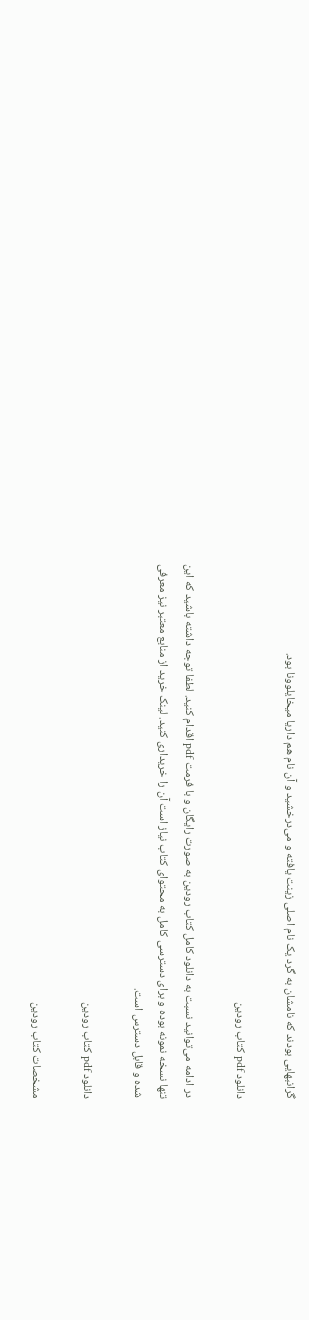گرانبهایی بودند که نامشان به گرد یک نام اصلی زینت یافته و می‌درخشید و آن نام هم داریا میخایلوونا بود.

دانلود pdf کتاب رودین

در ادامه می‌توانید نسبت به دانلود کامل کتاب رودین به صورت رایگان و با فرمت pdf اقدام کنید. لطفا توجه داشته باشید که این تنها نسخه نمونه بوده و برای دسترسی کامل به محتوای کتاب نیاز است آن را خریداری کنید. لینک خرید از منابع معتبر نیز معرفی شده و قابل دسترس است.

دانلود pdf کتاب رودین

مشخصات کتاب رودین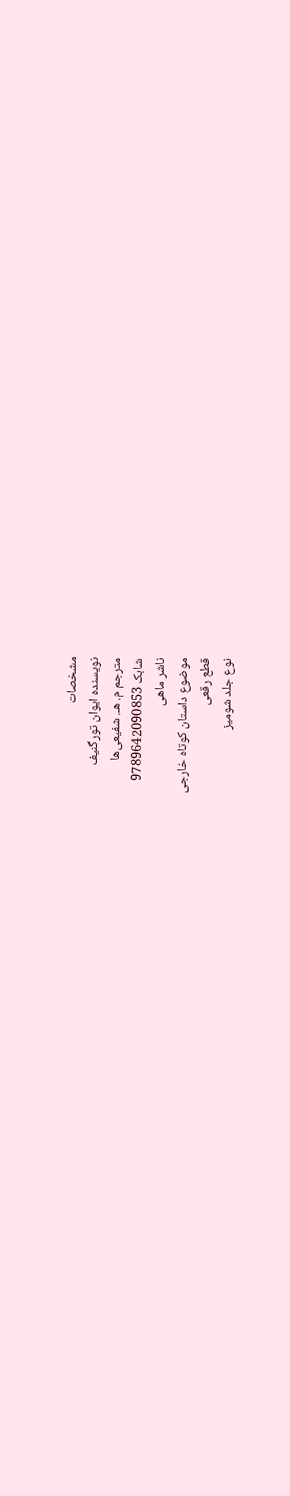مشخصات
نویسنده ایوان تورگنیف
مترجم م. هـ. شفیعی‌ها
شابک 9789642090853
ناشر ماهی
موضوع داستان کوتاه خارجی
قطع رقعی
نوع جلد شومیز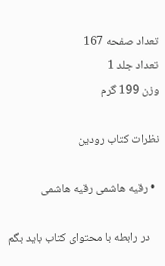تعداد صفحه 167
تعداد جلد 1
وزن 199 گرم

نظرات کتاب رودین

  • رقیه هاشمی رقیه هاشمی

    در رابطه با محتوای کتاب باید بگم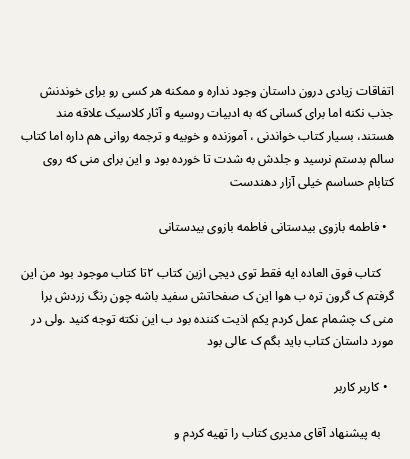اتفاقات زیادی درون داستان وجود نداره و ممکنه هر کسی رو برای خوندنش جذب نکنه اما برای کسانی که به ادبیات روسیه و آثار کلاسیک علاقه مند هستند، بسیار کتاب خواندنی ، آموزنده و خوبیه و ترجمه روانی هم داره اما کتاب سالم بدستم نرسید و جلدش به شدت تا خورده بود و این برای منی که روی کتابام حساسم خیلی آزار دهندست

  • فاطمه بازوی بیدستانی فاطمه بازوی بیدستانی

    کتاب فوق العاده ایه فقط توی دیجی ازین کتاب ۲تا کتاب موجود بود من این گرفتم ک گرون تره ب هوا این ک صفحاتش سفید باشه چون رنگ زردش برا منی ک چشمام عمل کردم یکم اذیت کننده بود ب این نکته توجه کنید .ولی در مورد داستان کتاب باید بگم ک عالی بود

  • کاربر کاربر

    به پیشنهاد آقای مدیری کتاب را تهیه کردم و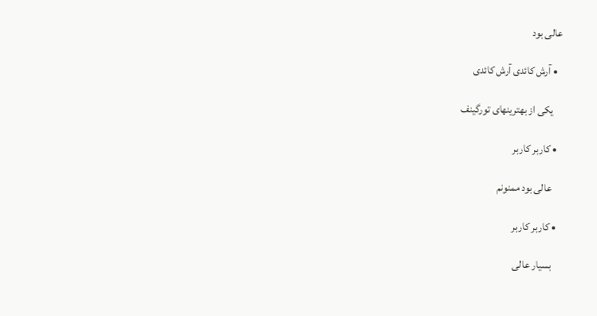عالی بود

  • آرش کائدی آرش کائدی

    یکی از بهترینهای تورگینف

  • کاربر کاربر

    عالی بود ممنونم

  • کاربر کاربر

    بسیار عالی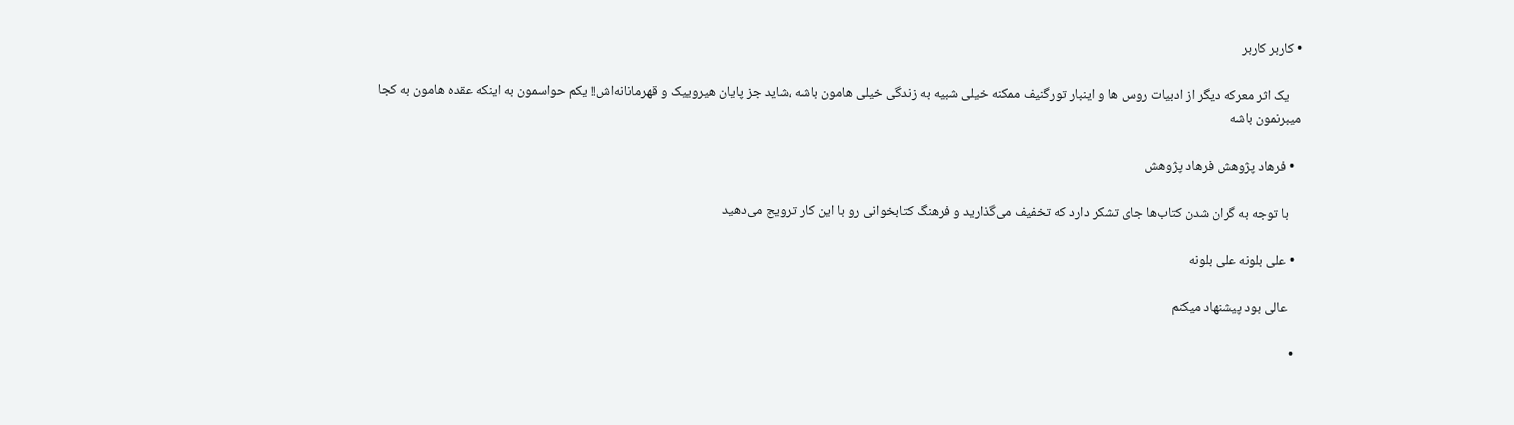• کاربر کاربر

    یک اثر معرکه دیگر از ادبیات روس ها و اینبار تورگنیف ممکنه خیلی شبیه به زندگی خیلی هامون باشه ،شاید جز پایان هیروییک و قهرمانانه‌اش!! یکم حواسمون به اینکه عقده هامون به کجا میبرنمون باشه

  • فرهاد پژوهش فرهاد پژوهش

    با توجه به گران شدن کتاب‌ها جای تشکر دارد که تخفیف می‌گذارید و فرهنگ کتابخوانی رو با این کار ترویج می‌دهید

  • علی بلونه علی بلونه

    عالی بود پیشنهاد میکنم

  •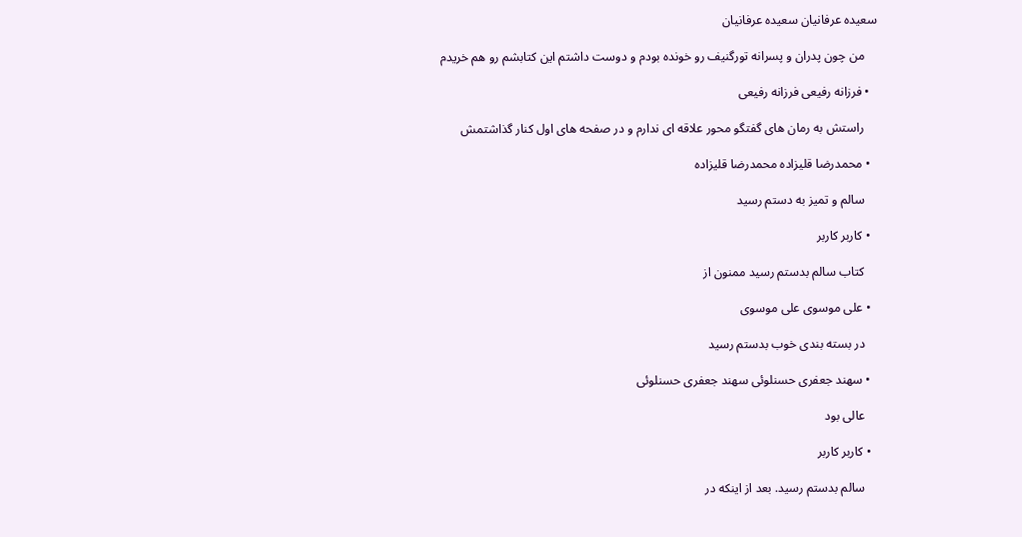سعیده عرفانیان سعیده عرفانیان

    من چون پدران و پسرانه تورگنیف رو خونده بودم و دوست داشتم این کتابشم رو هم خریدم

  • فرزانه رفیعی فرزانه رفیعی

    راستش به رمان های گفتگو محور علاقه ای ندارم و در صفحه های اول کنار گذاشتمش

  • محمدرضا قلیزاده محمدرضا قلیزاده

    سالم و تمیز به دستم رسید

  • کاربر کاربر

    کتاب سالم بدستم رسید ممنون از

  • علی موسوی علی موسوی

    در بسته بندی خوب بدستم رسید

  • سهند جعفری حسنلوئی سهند جعفری حسنلوئی

    عالی بود

  • کاربر کاربر

    سالم بدستم رسید. بعد از اینکه در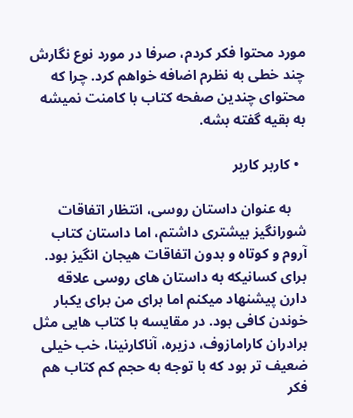مورد محتوا فکر کردم، صرفا در مورد نوع نگارش چند خطی به نظرم اضافه خواهم کرد. چرا که محتوای چندین صفحه کتاب با کامنت نمیشه به بقیه گفته بشه.

  • کاربر کاربر

    به عنوان داستان روسی، انتظار اتفاقات شورانگیز بیشتری داشتم، اما داستان کتاب آروم و کوتاه و بدون اتفاقات هیجان انگیز بود. برای کسانیکه به داستان های روسی علاقه دارن پیشنهاد میکنم اما برای من برای یکبار خوندن کافی بود. در مقایسه با کتاب هایی مثل برادران کارامازوف، دزیره، آناکارنینا، خب خیلی ضعیف تر بود که با توجه به حجم کم کتاب هم فکر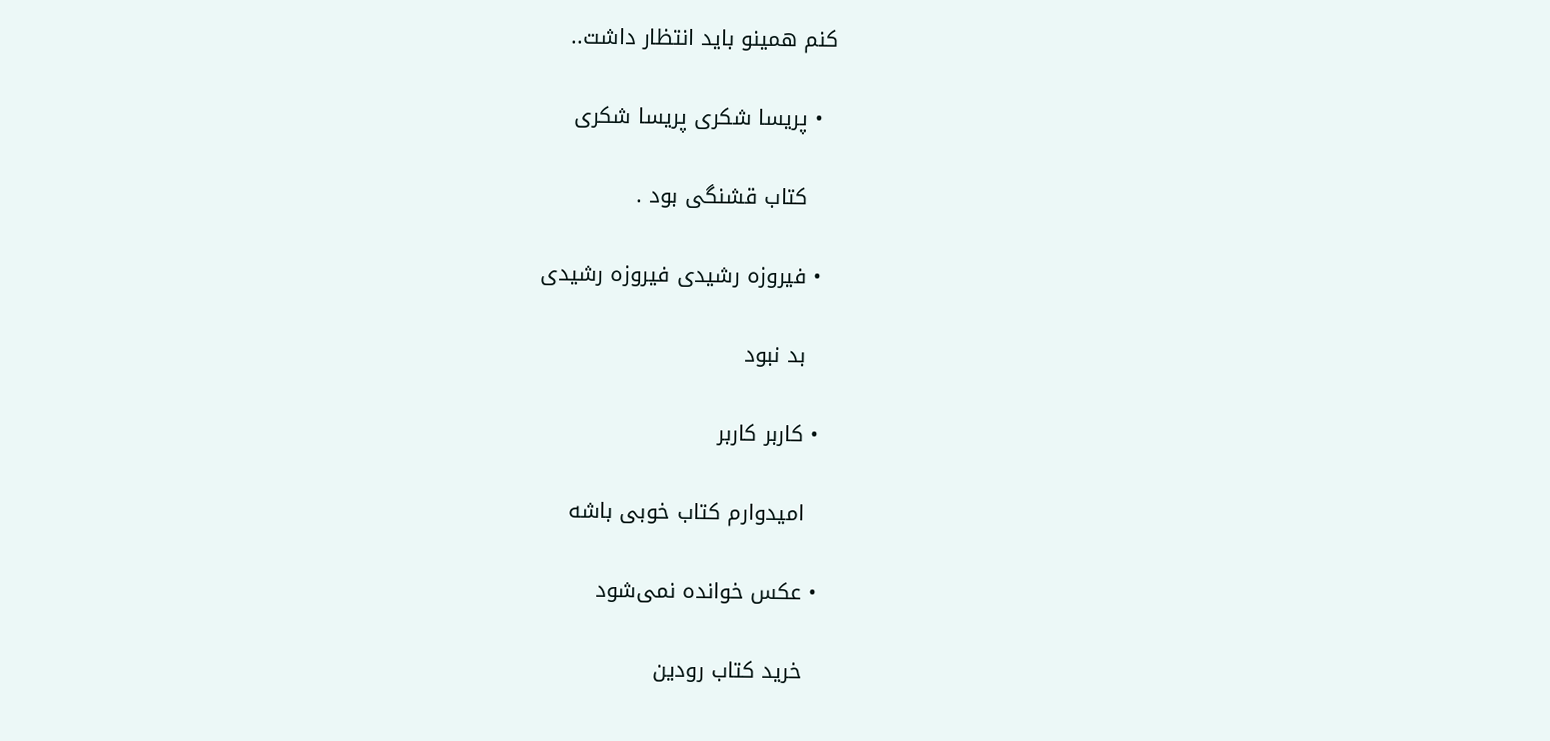کنم همینو باید انتظار داشت..

  • پریسا شکری پریسا شکری

    کتاب قشنگی بود .

  • فیروزه رشیدی فیروزه رشیدی

    بد نبود

  • کاربر کاربر

    امیدوارم کتاب خوبی باشه

  • عکس خوانده نمی‌شود

    خرید کتاب رودین